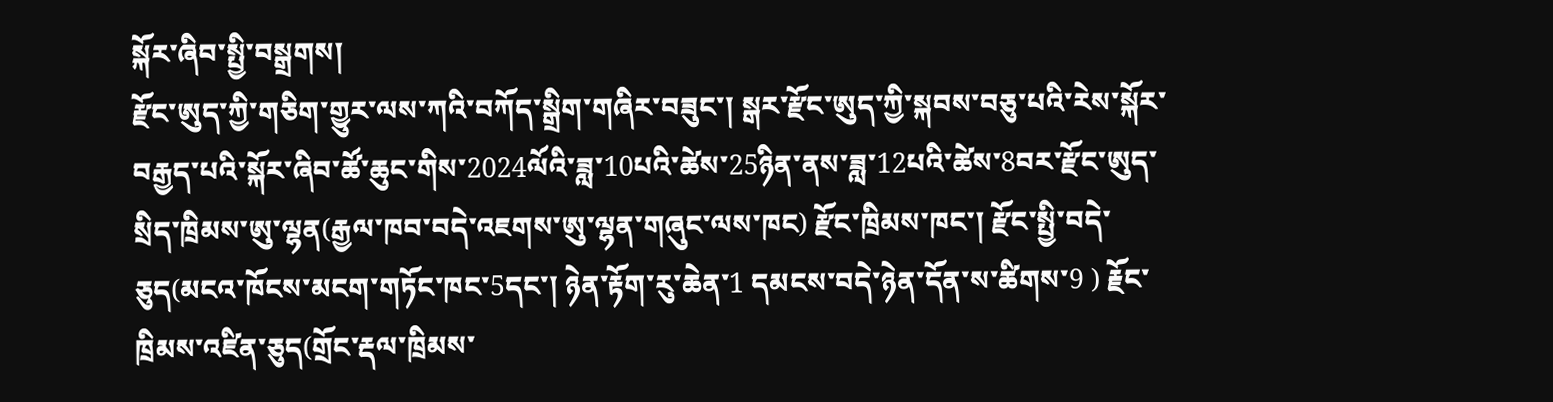སྐོར་ཞིབ་སྤྱི་བསྒྲགས།
རྫོང་ཨུད་ཀྱི་གཅིག་གྱུར་ལས་ཀའི་བཀོད་སྒྲིག་གཞིར་བཟུང་། སྒར་རྫོང་ཨུད་ཀྱི་སྐབས་བཅུ་པའི་རེས་སྐོར་བརྒྱད་པའི་སྐོར་ཞིབ་ཚོ་ཆུང་གིས་2024ལོའི་ཟླ་10པའི་ཚེས་25ཉིན་ནས་ཟླ་12པའི་ཚེས་8བར་རྫོང་ཨུད་སྲིད་ཁྲིམས་ཨུ་ལྷན(རྒྱལ་ཁབ་བདེ་འཇགས་ཨུ་ལྷན་གཞུང་ལས་ཁང) རྫོང་ཁྲིམས་ཁང་། རྫོང་སྤྱི་བདེ་ཅུད(མངའ་ཁོངས་མངག་གཏོང་ཁང་5དང་། ཉེན་རྟོག་རུ་ཆེན་1 དམངས་བདེ་ཉེན་དོན་ས་ཚིགས་9 ) རྗོང་ཁྲིམས་འཛིན་ཅུད(གྲོང་རྡལ་ཁྲིམས་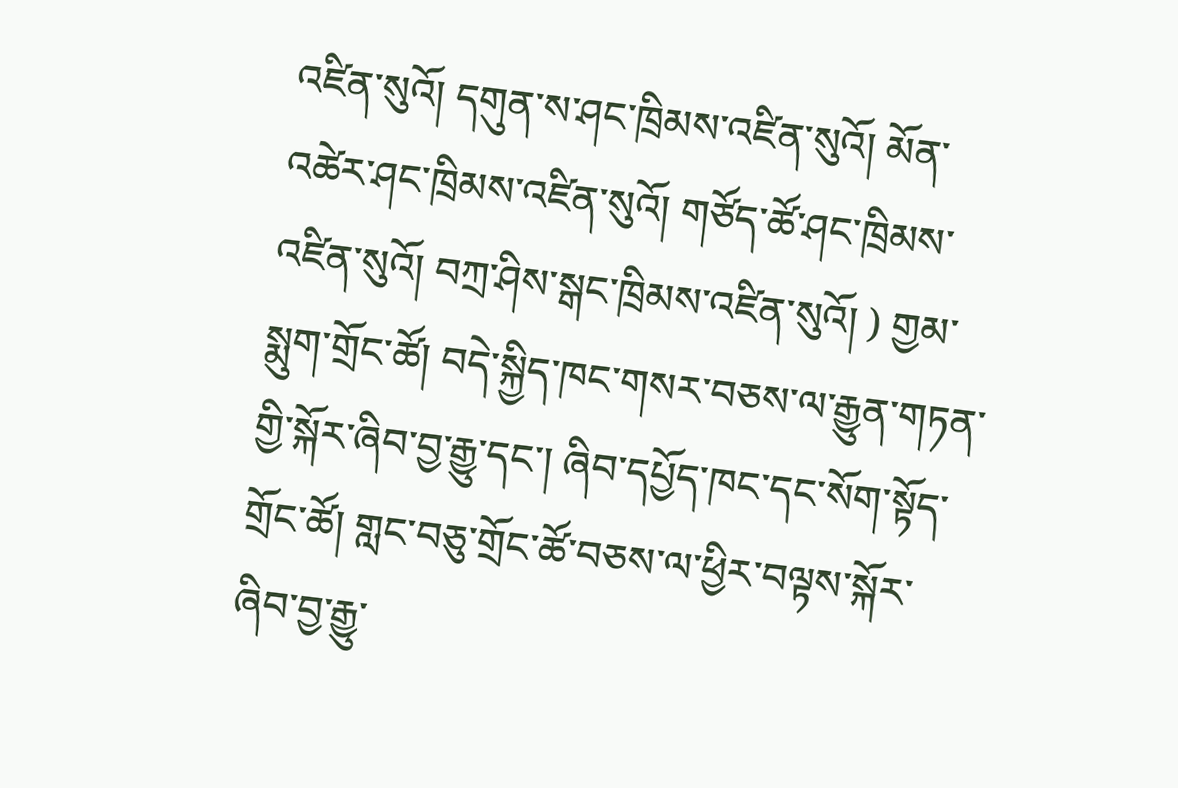འཛིན་སུའོ། དགུན་ས་ཤང་ཁྲིམས་འཛིན་སུའོ། མོན་འཚེར་ཤང་ཁྲིམས་འཛིན་སུའོ། གཙོད་ཚོ་ཤང་ཁྲིམས་འཛིན་སུའོ། བཀྲ་ཤིས་སྒང་ཁྲིམས་འཛིན་སུའོ། ) གྱམ་སྨུག་གྲོང་ཚོ། བདེ་སྐྱིད་ཁང་གསར་བཅས་ལ་རྒྱུན་གཏན་གྱི་སྐོར་ཞིབ་བྱ་རྒྱུ་དང་། ཞིབ་དཔྱོད་ཁང་དང་སོག་སྟོད་གྲོང་ཚོ། གླང་བཅུ་གྲོང་ཚོ་བཅས་ལ་ཕྱིར་བལྟས་སྐོར་ཞིབ་བྱ་རྒྱུ་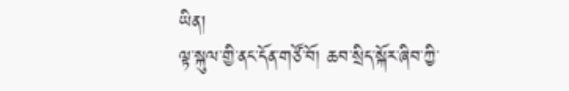ཡིན།
ལྟ་སྐུལ་གྱི་ནང་དོན་གཙོ་བོ། ཆབ་སྲིད་སྐོར་ཞིབ་ཀྱི་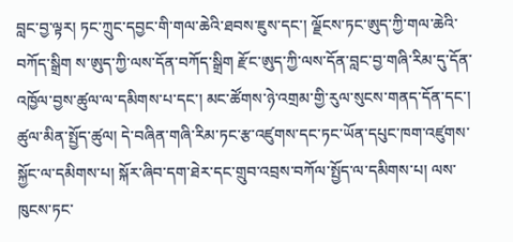བླང་བྱ་ལྟར། ཏང་ཀྲུང་དབྱང་གི་གལ་ཆེའི་ཐབས་ཇུས་དང་། ལྗོངས་ཏང་ཨུད་ཀྱི་གལ་ཆེའི་བཀོད་སྒྲིག ས་ཨུད་ཀྱི་ལས་དོན་བཀོད་སྒྲིག རྫོང་ཨུད་ཀྱི་ལས་དོན་བླང་བྱ་གཞི་རིམ་དུ་དོན་འཁྱོལ་བྱས་ཚུལ་ལ་དམིགས་པ་དང་། མང་ཚོགས་ཉེ་འགྲམ་གྱི་རུལ་སུངས་གནད་དོན་དང་། ཚུལ་མིན་སྤྱོད་ཚུལ། དེ་བཞིན་གཞི་རིམ་ཏང་རྩ་འཛུགས་དང་ཏང་ཡོན་དཔུང་ཁག་འཛུགས་སྐྱོང་ལ་དམིགས་པ། སྐོར་ཞིབ་དག་ཐེར་དང་གྲུབ་འབྲས་བཀོལ་སྤྱོད་ལ་དམིགས་པ། ལས་ཁུངས་ཏང་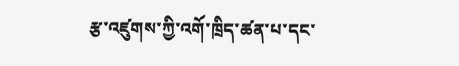རྩ་འཛུགས་ཀྱི་འགོ་ཁྲིད་ཚན་པ་དང་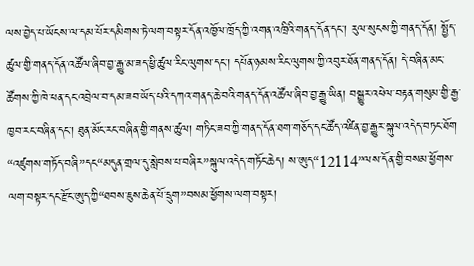ལས་བྱེད་པ་ཡོངས་ལ་དམ་པོར་དམིགས་ཏེ་ལག་བསྟར་དོན་འཁྱོལ་ཁྲོད་ཀྱི་འགན་འཁྲིའི་གནད་དོན་དང་། རུལ་སུངས་ཀྱི་གནད་དོན། སྤྱོད་ཚུལ་གྱི་གནད་དོན་འཚོལ་ཞིབ་བྱ་རྒྱུ་མ་ཟད་ཕྱི་ཚུལ་རིང་ལུགས་དང་། དཔོན་ཉམས་རིང་ལུགས་ཀྱི་འབུར་ཐོན་གནད་དོན། དེ་བཞིན་མང་ཚོགས་ཀྱི་ཁེ་ཕན་དང་འབྲེལ་བ་དམ་ཟབ་ཡོད་པའི་དཀའ་གནད་ཆེ་བའི་གནད་དོན་འཚོལ་ཞིབ་བྱ་རྒྱུ་ཡིན། བསྒྱུར་འཕེལ་བརྟན་གསུམ་གྱི་རྒྱ་ཁྱབ་རང་བཞིན་དང་། ཐུན་མོང་རང་བཞིན་གྱི་གནས་ཚུལ། གཏིང་ཟབ་ཀྱི་གནད་དོན་ཐག་གཅོད་དང་ཚོད་འཛིན་བྱ་རྒྱུར་སྐུལ་འདེད་བཏང་ཐོག “འཛུགས་གཏོད་བཞི”དང“མདུན་གྲལ་དུ་སླེབས་པ་བཞིར”སྐུལ་འདེད་གཏོང་ཆེད། ས་ཨུད“12114”ལས་དོན་གྱི་བསམ་ཕྱོགས་ལག་བསྟར་དང་རྫོང་ཨུད་ཀྱི“ཐབས་ཇུས་ཆེན་པོ་དྲུག”བསམ་ཕྱོགས་ལག་བསྟར།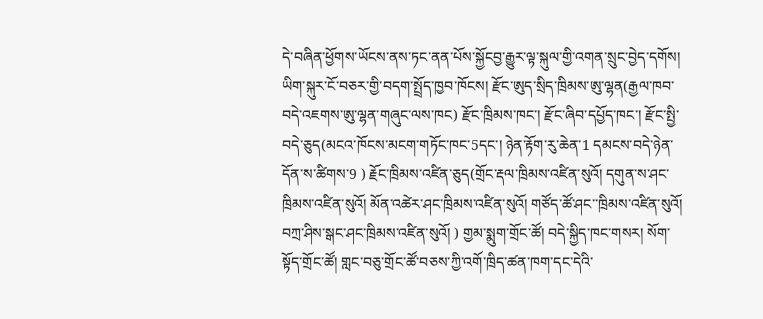དེ་བཞིན་ཕྱོགས་ཡོངས་ནས་ཏང་ནན་པོས་སྐྱོངབྱ་རྒྱུར་ལྟ་སྐུལ་གྱི་འགན་སྲུང་བྱེད་དགོས།
ཡིག་སྐུར་ངོ་བཅར་གྱི་བདག་སྤྲོད་ཁྱབ་ཁོངས། རྫོང་ཨུད་སྲིད་ཁྲིམས་ཨུ་ལྷན(རྒྱལ་ཁབ་བདེ་འཇགས་ཨུ་ལྷན་གཞུང་ལས་ཁང) རྫོང་ཁྲིམས་ཁང་། རྫོང་ཞིབ་དཔྱོད་ཁང་། རྫོང་སྤྱི་བདེ་ཅུད(མངའ་ཁོངས་མངག་གཏོང་ཁང་5དང་། ཉེན་རྟོག་རུ་ཆེན་1 དམངས་བདེ་ཉེན་དོན་ས་ཚིགས་9 ) རྗོང་ཁྲིམས་འཛིན་ཅུད(གྲོང་རྡལ་ཁྲིམས་འཛིན་སུའོ། དགུན་ས་ཤང་ཁྲིམས་འཛིན་སུའོ། མོན་འཚེར་ཤང་ཁྲིམས་འཛིན་སུའོ། གཙོད་ཚོ་ཤང་་ཁྲིམས་འཛིན་སུའོ། བཀྲ་ཤིས་སྒང་ཤང་ཁྲིམས་འཛིན་སུའོ། ) གྱམ་སྨུག་གྲོང་ཚོ། བདེ་སྐྱིད་ཁང་གསར། སོག་སྟོད་གྲོང་ཚོ། གླང་བཅུ་གྲོང་ཚོ་བཅས་ཀྱི་འགོ་ཁྲིད་ཚན་ཁག་དང་དེའི་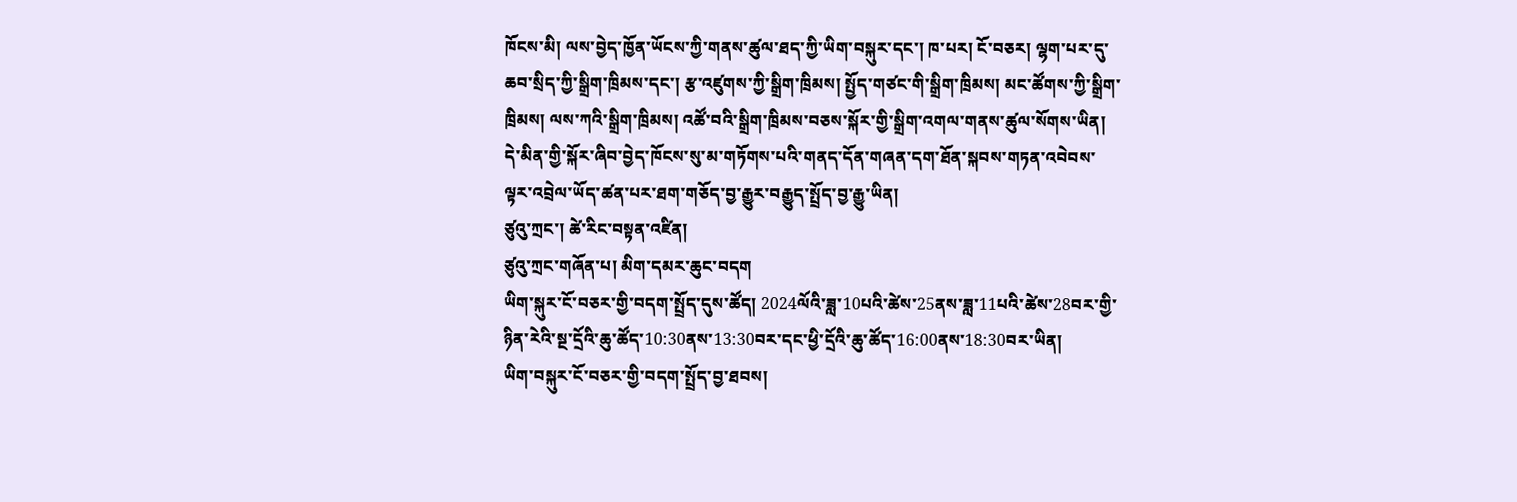ཁོངས་མི། ལས་བྱེད་ཁྱོན་ཡོངས་ཀྱི་གནས་ཚུལ་ཐད་ཀྱི་ཡིག་བསྐུར་དང་། ཁ་པར། ངོ་བཅར། ལྷག་པར་དུ་ཆབ་སྲིད་ཀྱི་སྒྲིག་ཁྲིམས་དང་། རྩ་འཛུགས་ཀྱི་སྒྲིག་ཁྲིམས། སྤྱོད་གཙང་གི་སྒྲིག་ཁྲིམས། མང་ཚོགས་ཀྱི་སྒྲིག་ཁྲིམས། ལས་ཀའི་སྒྲིག་ཁྲིམས། འཚོ་བའི་སྒྲིག་ཁྲིམས་བཅས་སྐོར་གྱི་སྒྲིག་འགལ་གནས་ཚུལ་སོགས་ཡིན། དེ་མིན་གྱི་སྐོར་ཞིབ་བྱེད་ཁོངས་སུ་མ་གཏོགས་པའི་གནད་དོན་གཞན་དག་ཐོན་སྐབས་གཏན་འབེབས་ལྟར་འབྲེལ་ཡོད་ཚན་པར་ཐག་གཅོད་བྱ་རྒྱུར་བརྒྱུད་སྤྲོད་བྱ་རྒྱུ་ཡིན།
ཙུའུ་ཀྲང་། ཚེ་རིང་བསྟན་འཛིན།
ཙུའུ་ཀྲང་གཞོན་པ། མིག་དམར་ཆུང་བདག
ཡིག་སྐུར་ངོ་བཅར་གྱི་བདག་སྤྲོད་དུས་ཚོད། 2024ལོའི་ཟླ་10པའི་ཚེས་25ནས་ཟླ་11པའི་ཚེས་28བར་གྱི་ཉིན་རེའི་སྔ་དྲོའི་ཆུ་ཚོད་10:30ནས་13:30བར་དང་ཕྱི་དྲོའི་ཆུ་ཚོད་16:00ནས་18:30བར་ཡིན།
ཡིག་བསྐུར་ངོ་བཅར་གྱི་བདག་སྤྲོད་བྱ་ཐབས།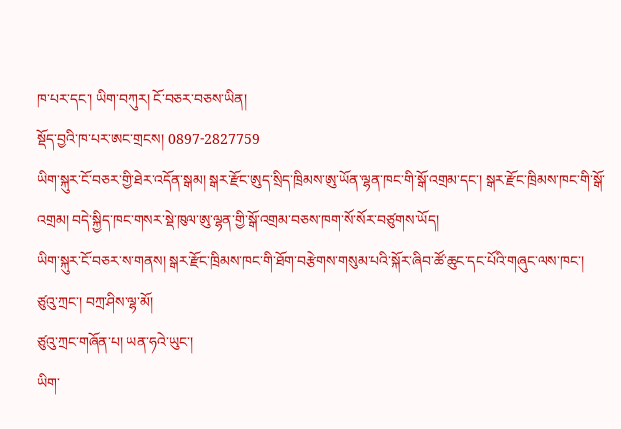ཁ་པར་དང་། ཡིག་བཀུར། ངོ་བཅར་བཅས་ཡིན།
སྡོད་བྱའི་ཁ་པར་ཨང་གྲངས། 0897-2827759
ཡིག་སྐུར་ངོ་བཅར་གྱི་ཐེར་འདོན་སྒམ། སྒར་རྫོང་ཨུད་སྲིད་ཁྲིམས་ཨུ་ཡོན་ལྷན་ཁང་གི་སྒོ་འགྲམ་དང་། སྒར་རྫོང་ཁྲིམས་ཁང་གི་སྒོ་འགྲམ། བདེ་སྐྱིད་ཁང་གསར་སྡེ་ཁུལ་ཨུ་ལྷན་གྱི་སྒོ་འགྲམ་བཅས་ཁག་སོ་སོར་བཙུགས་ཡོད།
ཡིག་སྐུར་ངོ་བཅར་ས་གནས། སྒར་རྫོང་ཁྲིམས་ཁང་གི་ཐོག་བརྩེགས་གསུམ་པའི་སྐོར་ཞིབ་ཚོ་ཆུང་དང་པོའི་གཞུང་ལས་ཁང་།
ཙུའུ་ཀྲང་། བཀྲ་ཤིས་ལྷ་མོ།
ཙུའུ་ཀྲང་གཞོན་པ། ཡན་ཧའེ་ཡུང་།
ཡིག་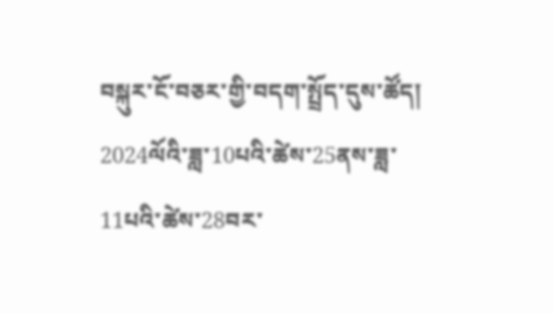བསྐུར་ངོ་བཅར་གྱི་བདག་སྤྲོད་དུས་ཚོད། 2024ལོའི་ཟླ་10པའི་ཚེས་25ནས་ཟླ་11པའི་ཚེས་28བར་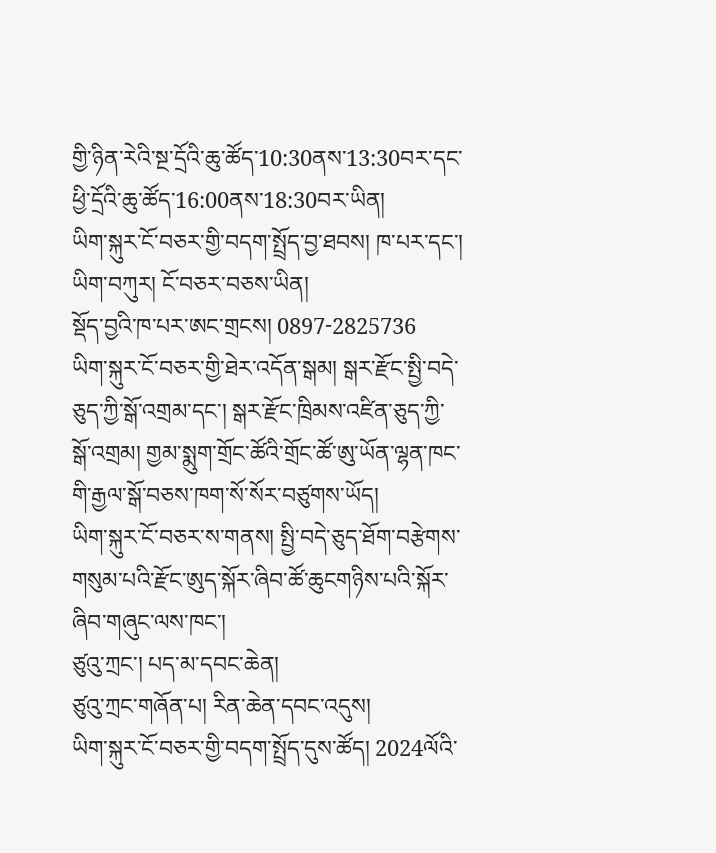གྱི་ཉིན་རེའི་སྔ་དྲོའི་ཆུ་ཚོད་10:30ནས་13:30བར་དང་ཕྱི་དྲོའི་ཆུ་ཚོད་16:00ནས་18:30བར་ཡིན།
ཡིག་སྐུར་ངོ་བཅར་གྱི་བདག་སྤྲོད་བྱ་ཐབས། ཁ་པར་དང་། ཡིག་བཀུར། ངོ་བཅར་བཅས་ཡིན།
སྡོད་བྱའི་ཁ་པར་ཨང་གྲངས། 0897-2825736
ཡིག་སྐུར་ངོ་བཅར་གྱི་ཐེར་འདོན་སྒམ། སྒར་རྫོང་སྤྱི་བདེ་ཅུད་ཀྱི་སྒོ་འགྲམ་དང་། སྒར་རྫོང་ཁྲིམས་འཛིན་ཅུད་ཀྱི་སྒོ་འགྲམ། གྱམ་སྨུག་གྲོང་ཚོའི་གྲོང་ཚོ་ཨུ་ཡོན་ལྷན་ཁང་གི་རྒྱལ་སྒོ་བཅས་ཁག་སོ་སོར་བཙུགས་ཡོད།
ཡིག་སྐུར་ངོ་བཅར་ས་གནས། སྤྱི་བདེ་ཅུད་ཐོག་བརྩེགས་གསུམ་པའི་རྫོང་ཨུད་སྐོར་ཞིབ་ཚོ་ཆུངགཉིས་པའི་སྐོར་ཞིབ་གཞུང་ལས་ཁང་།
ཙུའུ་ཀྲང་། པད་མ་དབང་ཆེན།
ཙུའུ་ཀྲང་གཞོན་པ། རིན་ཆེན་དབང་འདུས།
ཡིག་སྐུར་ངོ་བཅར་གྱི་བདག་སྤྲོད་དུས་ཚོད། 2024ལོའི་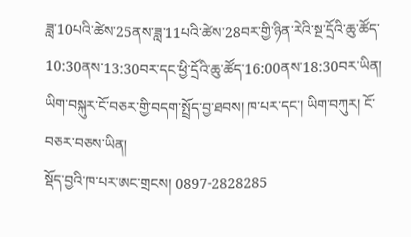ཟླ་10པའི་ཚེས་25ནས་ཟླ་11པའི་ཚེས་28བར་གྱི་ཉིན་རེའི་སྔ་དྲོའི་ཆུ་ཚོད་10:30ནས་13:30བར་དང་ཕྱི་དྲོའི་ཆུ་ཚོད་16:00ནས་18:30བར་ཡིན།
ཡིག་བསྐུར་ངོ་བཅར་གྱི་བདག་སྤྲོད་བྱ་ཐབས། ཁ་པར་དང་། ཡིག་བཀུར། ངོ་བཅར་བཅས་ཡིན།
སྡོད་བྱའི་ཁ་པར་ཨང་གྲངས། 0897-2828285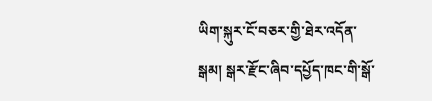ཡིག་སྐུར་ངོ་བཅར་གྱི་ཐེར་འདོན་སྒམ། སྒར་རྫོང་ཞིབ་དཔྱོད་ཁང་གི་སྒོ་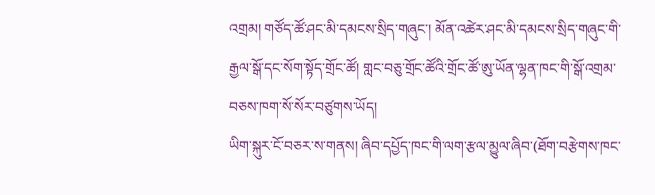འགྲམ། གཙོད་ཚོ་ཤང་མི་དམངས་སྲིད་གཞུང་། མོན་འཚེར་ཤང་མི་དམངས་སྲིད་གཞུང་གི་རྒྱལ་སྒོ་དང་སོག་སྟོད་གྲོང་ཚོ། གླང་བཅུ་གྲོང་ཚོའི་གྲོང་ཚོ་ཨུ་ཡོན་ལྷན་ཁང་གི་སྒོ་འགྲམ་བཅས་ཁག་སོ་སོར་བཙུགས་ཡོད།
ཡིག་སྐུར་ངོ་བཅར་ས་གནས། ཞིབ་དཔྱོད་ཁང་གི་ལག་རྩལ་མྱུལ་ཞིབ་(ཐོག་བརྩེགས་ཁང་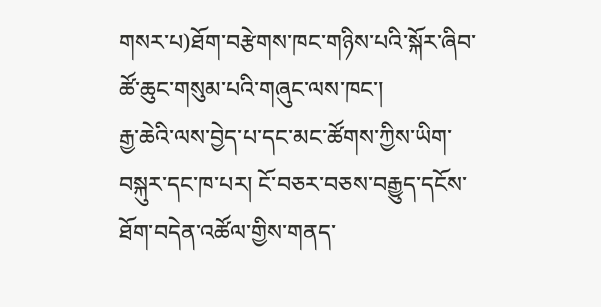གསར་པ)ཐོག་བརྩེགས་ཁང་གཉིས་པའི་སྐོར་ཞིབ་ཚོ་ཆུང་གསུམ་པའི་གཞུང་ལས་ཁང་།
རྒྱ་ཆེའི་ལས་བྱེད་པ་དང་མང་ཚོགས་ཀྱིས་ཡིག་བསྐུར་དང་ཁ་པར། ངོ་བཅར་བཅས་བརྒྱུད་དངོས་ཐོག་བདེན་འཚོལ་གྱིས་གནད་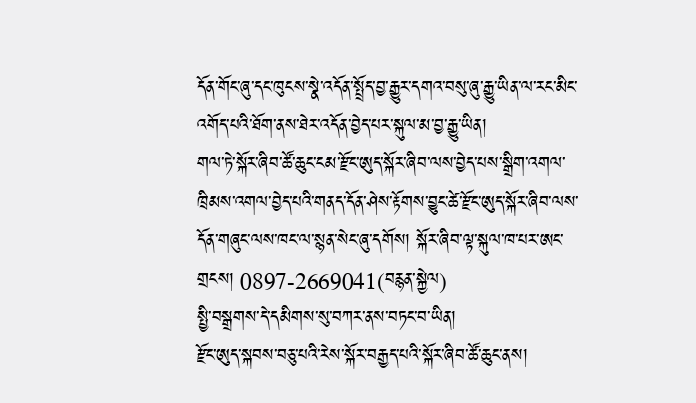དོན་གོང་ཞུ་དང་ཁུངས་སྣེ་འདོན་སྤྲོད་བྱ་རྒྱུར་དགའ་བསུ་ཞུ་རྒྱུ་ཡིན་ལ་རང་མིང་འགོད་པའི་ཐོག་ནས་ཐེར་འདོན་བྱེད་པར་སྐུལ་མ་བྱ་རྒྱུ་ཡིན།
གལ་ཏེ་སྐོར་ཞིབ་ཚོ་ཆུང་ངམ་རྫོང་ཨུད་སྐོར་ཞིབ་ལས་བྱེད་པས་སྒྲིག་འགལ་ཁྲིམས་འགལ་བྱེད་པའི་གནད་དོན་ཤེས་རྟོགས་བྱུང་ཚེ་རྫོང་ཨུད་སྐོར་ཞིབ་ལས་དོན་གཞུང་ལས་ཁང་ལ་སྙན་སེང་ཞུ་དགོས། སྐོར་ཞིབ་ལྟ་སྐུལ་ཁ་པར་ཨང་གྲངས། 0897-2669041(བརྙན་སྐྱེལ)
སྤྱི་བསྒྲགས་དེ་དམིགས་སུ་བཀར་ནས་བཏང་བ་ཡིན།
རྫོང་ཨུད་སྐབས་བཅུ་པའི་རེས་སྐོར་བརྒྱད་པའི་སྐོར་ཞིབ་ཚོ་ཆུང་ནས།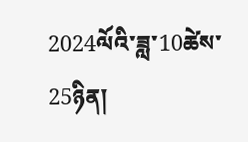2024ལོའི་ཟླ་10ཚེས་25ཉིན།